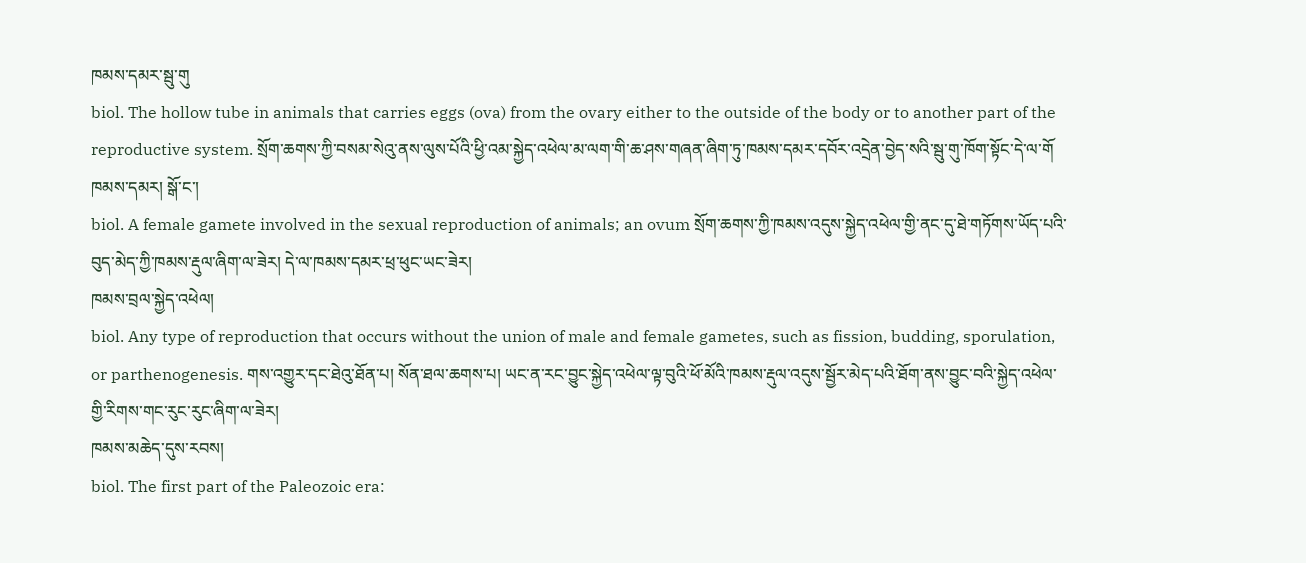ཁམས་དམར་སྦུ་གུ
biol. The hollow tube in animals that carries eggs (ova) from the ovary either to the outside of the body or to another part of the reproductive system. སྲོག་ཆགས་ཀྱི་བསམ་སེའུ་ནས་ལུས་པོའི་ཕྱི་འམ་སྐྱེད་འཕེལ་མ་ལག་གི་ཆ་ཤས་གཞན་ཞིག་ཏུ་ཁམས་དམར་དབོར་འདྲེན་བྱེད་སའི་སྦུ་གུ་ཁོག་སྟོང་དེ་ལ་གོ
ཁམས་དམར། སྒོ་ང་།
biol. A female gamete involved in the sexual reproduction of animals; an ovum སྲོག་ཆགས་ཀྱི་ཁམས་འདུས་སྐྱེད་འཕེལ་གྱི་ནང་དུ་ཐེ་གཏོགས་ཡོད་པའི་བུད་མེད་ཀྱི་ཁམས་རྡུལ་ཞིག་ལ་ཟེར། དེ་ལ་ཁམས་དམར་ཕྲ་ཕུང་ཡང་ཟེར།
ཁམས་བྲལ་སྐྱེད་འཕེལ།
biol. Any type of reproduction that occurs without the union of male and female gametes, such as fission, budding, sporulation, or parthenogenesis. གས་འགྱུར་དང་ཐེའུ་ཐོན་པ། སོན་ཐལ་ཆགས་པ། ཡང་ན་རང་བྱུང་སྐྱེད་འཕེལ་ལྟ་བུའི་ཕོ་མོའི་ཁམས་རྡུལ་འདུས་སྦྱོར་མེད་པའི་ཐོག་ནས་བྱུང་བའི་སྐྱེད་འཕེལ་གྱི་རིགས་གང་རུང་རུང་ཞིག་ལ་ཟེར།
ཁམས་མཆེད་དུས་རབས།
biol. The first part of the Paleozoic era: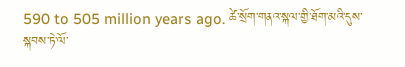590 to 505 million years ago. ཚེ་སྲོག་གནའ་སྐལ་གྱི་ཐོག་མའི་དུས་སྐབས་ཏེ་ལོ་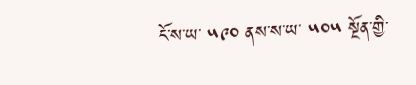ངོ་ས་ཡ་ ༥༩༠ ནས་ས་ཡ་ ༥༠༥ སྔོན་གྱི་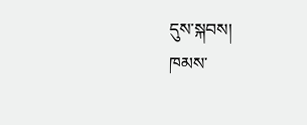དུས་སྐབས།
ཁམས་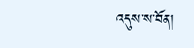འདུས་ས་བོན།